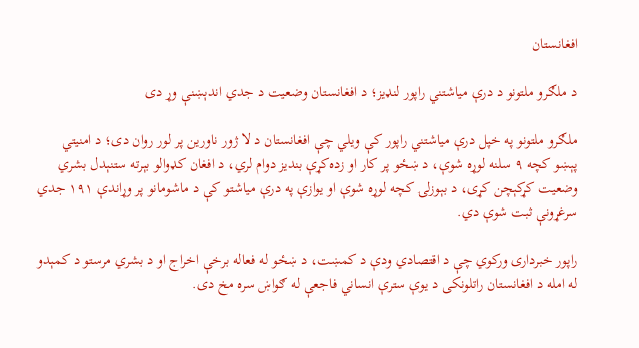افغانستان

د ملګرو ملتونو د درې میاشتني راپور لنډیز؛ د افغانستان وضعیت د جدي اندېښنې وړ دی

ملګرو ملتونو په خپل درې میاشتني راپور کې ویلي چې افغانستان د لا ژور ناورین پر لور روان دی؛ د امنیتي پېښو کچه ۹ سلنه لوړه شوې، د ښځو پر کار او زده‌کړې بندیز دوام لري، د افغان کډوالو بېرته ستنېدل بشري وضعیت کړکېچن کړی، د بېوزلۍ کچه لوړه شوې او یوازې په درې میاشتو کې د ماشومانو پر وړاندې ۱۹۱ جدي سرغړونې ثبت شوې دي.

راپور خبرداری ورکوي چې د اقتصادي ودې د کمښت، د ښځو له فعاله برخې اخراج او د بشري مرستو د کمېدو له امله د افغانستان راتلونکی د یوې سترې انساني فاجعې له ګواښ سره مخ دی.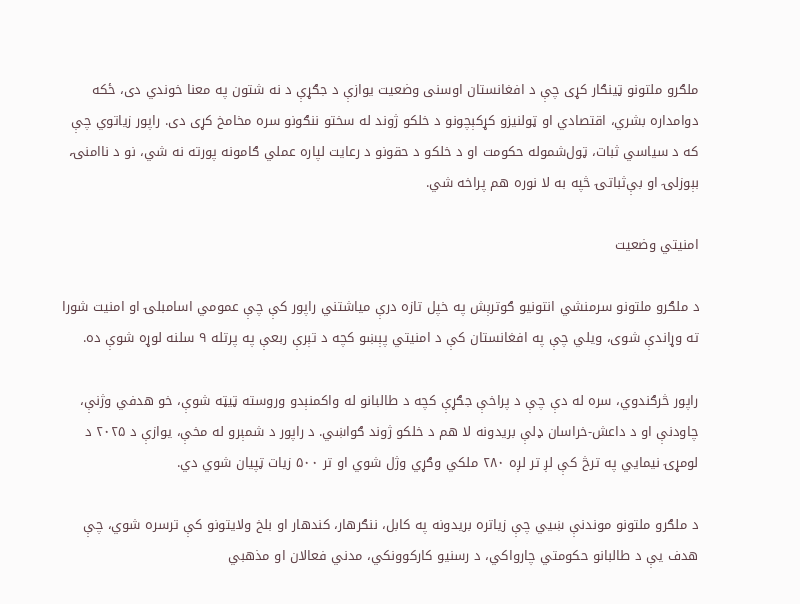ملګرو ملتونو ټینګار کړی چې د افغانستان اوسنی وضعیت یوازې د جګړې د نه شتون په معنا خوندي دی، ځکه دوامداره بشري، اقتصادي او ټولنیزو کړکېچونو د خلکو ژوند له سختو ننګونو سره مخامخ کړی دی. راپور زیاتوي چې که د سیاسي ثبات، ټول‌شموله حکومت او د خلکو د حقونو د رعایت لپاره عملي ګامونه پورته نه شي، نو د ناامنۍ، بېوزلۍ او بې‌ثباتۍ څپه به لا نوره هم پراخه شي.

امنیتي وضعیت

د ملګرو ملتونو سرمنشي انتونیو ګوترېش په خپل تازه درې میاشتني راپور کې چې عمومي اسامبلۍ او امنیت شورا ته وړاندې شوی، ویلي چې په افغانستان کې د امنیتي پېښو کچه د تېرې ربعې په پرتله ۹ سلنه لوړه شوې ده.

راپور څرګندوي، سره له دې چې د پراخې جګړې کچه د طالبانو له واکمنېدو وروسته ټیټه شوې، خو هدفي وژنې، چاودنې او د داعش-خراسان ډلې بریدونه لا هم د خلکو ژوند ګواښي. د راپور د شمېرو له مخې، یوازې د ۲۰۲۵ د لومړۍ نیمایي په ترڅ کې لږ تر لږه ۲۸۰ ملکي وګړي وژل شوي او تر ۵۰۰ زیات ټپیان شوي دي.

د ملګرو ملتونو موندنې ښيي چې زیاتره بریدونه په کابل، ننګرهار، کندهار او بلخ ولایتونو کې ترسره شوي، چې هدف یې د طالبانو حکومتي چارواکي، د رسنیو کارکوونکي، مدني فعالان او مذهبي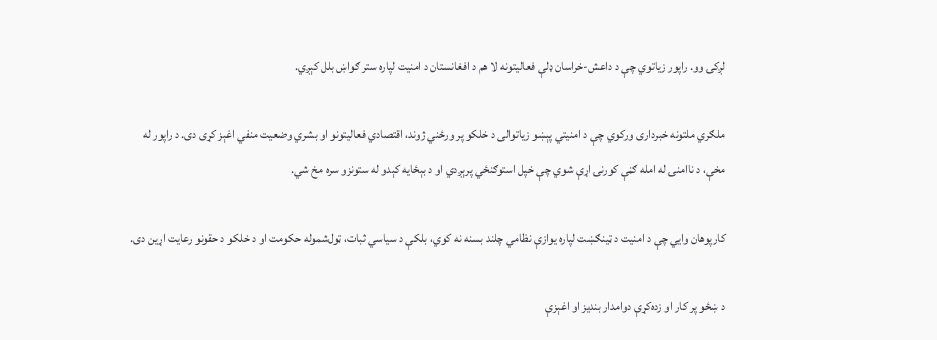لږکۍ وو. راپور زیاتوي چې د داعش-خراسان ډلې فعالیتونه لا هم د افغانستان د امنیت لپاره ستر ګواښ بلل کېږي.

ملګري ملتونه خبرداری ورکوي چې د امنیتي پېښو زیاتوالی د خلکو پر ورځني ژوند، اقتصادي فعالیتونو او بشري وضعیت منفي اغېز کړی دی. د راپور له مخې، د ناامنۍ له امله ګڼې کورنۍ اړې شوي چې خپل استوګنځي پرېږدي او د بېځایه کېدو له ستونزو سره مخ شي.

کارپوهان وايي چې د امنیت د ټینګښت لپاره یوازې نظامي چلند بسنه نه کوي، بلکې د سیاسي ثبات، ټول‌شموله حکومت او د خلکو د حقونو رعایت اړین دی.

د ښځو پر کار او زده‌کړې دوامدار بندیز او اغېزې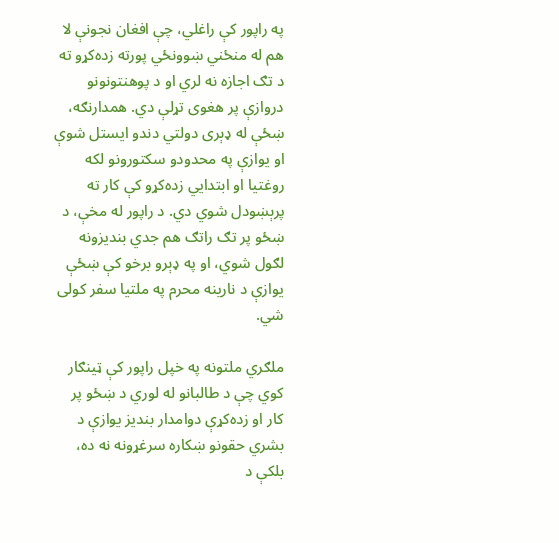په راپور کې راغلي، چې افغان نجونې لا هم له منځني ښوونځي پورته زده‌کړو ته د تګ اجازه نه لري او د پوهنتونونو دروازې پر هغوی تړلې دي. همدارنګه، ښځې له ډېری دولتي دندو ایستل شوې او یوازې په محدودو سکتورونو لکه روغتیا او ابتدايي زده‌کړو کې کار ته پرېښودل شوي دي. د راپور له مخې، د ښځو پر تګ راتګ هم جدي بندیزونه لګول شوي، او په ډېرو برخو کې ښځې یوازې د نارینه محرم په ملتیا سفر کولی شي.

ملګري ملتونه په خپل راپور کې ټینګار کوي چې د طالبانو له لوري د ښځو پر کار او زده‌کړې دوامدار بندیز یوازې د بشري حقونو ښکاره سرغړونه نه ده، بلکې د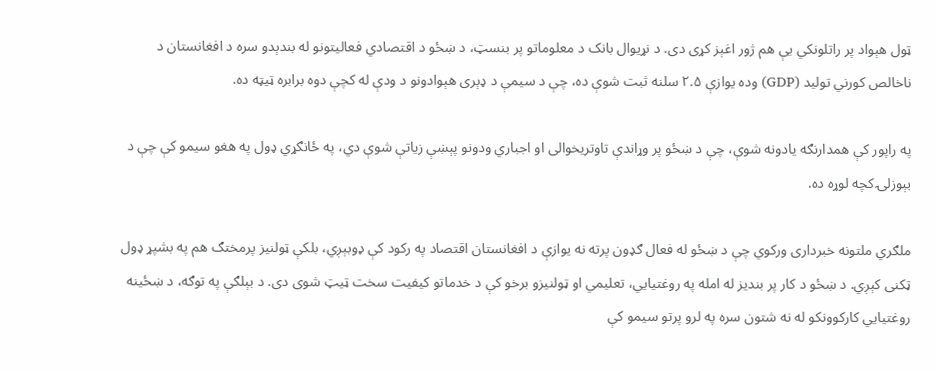ټول هېواد پر راتلونکي یې هم ژور اغېز کړی دی. د نړیوال بانک د معلوماتو پر بنسټ، د ښځو د اقتصادي فعالیتونو له بندېدو سره د افغانستان د ناخالص کورني تولید (GDP) وده یوازې ۲.۵ سلنه ثبت شوې ده، چې د سیمې د ډېری هېوادونو د ودې له کچې دوه برابره ټیټه ده.

په راپور کې همدارنګه یادونه شوې، چې د ښځو پر وړاندې تاوتریخوالی او اجباري ودونو پېښې زیاتې شوې دي، په ځانګړي ډول په هغو سیمو کې چې د بېوزلۍ کچه لوړه ده.

ملګري ملتونه خبرداری ورکوي چې د ښځو له فعال ګډون پرته نه یوازې د افغانستان اقتصاد په رکود کې ډوبېږي، بلکې ټولنیز پرمختګ هم په بشپړ ډول ټکنی کېږي. د ښځو د کار پر بندیز له امله په روغتیايي، تعلیمي او ټولنیزو برخو کې د خدماتو کیفیت سخت ټیټ شوی دی. د بېلګې په توګه، د ښځینه روغتیايي کارکوونکو له نه شتون سره په لرو پرتو سیمو کې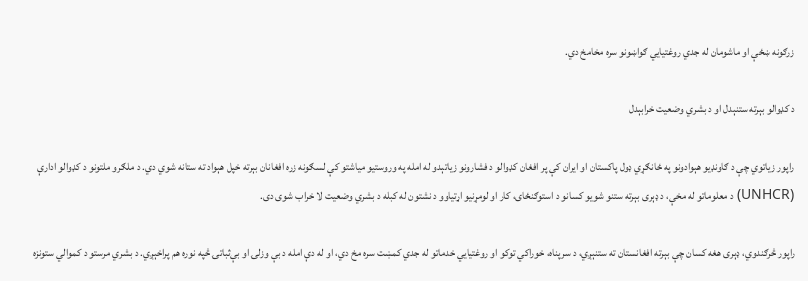زرګونه ښځې او ماشومان له جدي روغتیايي ګواښونو سره مخامخ دي.

د کډوالو بېرته ستنېدل او د بشري وضعیت خرابېدل

راپور زیاتوي چې د ګاونډیو هېوادونو په ځانګړي ډول پاکستان او ایران کې پر افغان کډوالو د فشارونو زیاتېدو له امله په وروستیو میاشتو کې لسګونه زره افغانان بېرته خپل هېواد ته ستانه شوي دي. د ملګرو ملتونو د کډوالو ادارې (UNHCR) د معلوماتو له مخې، د ډېری بېرته ستنو شویو کسانو د استوګنځای، کار او لومړنیو اړتیاوو د نشتون له کبله د بشري وضعیت لا خراب شوی دی.

راپور څرګندوي، ډېری هغه کسان چې بېرته افغانستان ته ستنېږي، د سرپناه، خوراکي توکو او روغتیايي خدماتو له جدي کمښت سره مخ دي، او له دې امله د بې وزلۍ او بې‌ثباتۍ څپه نوره هم پراخېږي. د بشري مرستو د کموالي ستونزه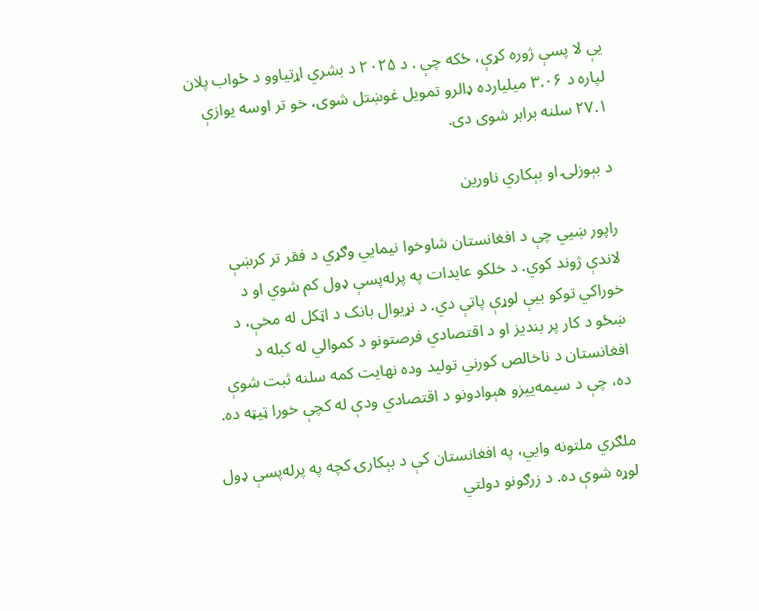یې لا پسې ژوره کړې، ځکه چې . د ۲۰۲۵ د بشري اړتیاوو د ځواب پلان لپاره د ۳.۰۶ میلیارده ډالرو تمویل غوښتل شوی، خو تر اوسه یوازې ۲۷.۱ سلنه برابر شوی دی.

د بېوزلۍ او بېکاري ناورین

راپور ښيي چې د افغانستان شاوخوا نیمایي وګړي د فقر تر کرښې لاندې ژوند کوي. د خلکو عایدات په پرله‌پسې ډول کم شوي او د خوراکي توکو بیې لوړې پاتې دي. د نړیوال بانک د اټکل له مخې، د ښځو د کار پر بندیز او د اقتصادي فرصتونو د کموالي له کبله د افغانستان د ناخالص کورني تولید وده نهایت کمه سلنه ثبت شوې ده، چې د سیمه‌ییزو هېوادونو د اقتصادي ودې له کچې خورا ټیټه ده.

ملګري ملتونه وايي، په افغانستان کې د بېکارۍ کچه په پرله‌پسې ډول لوړه شوې ده. د زرګونو دولتي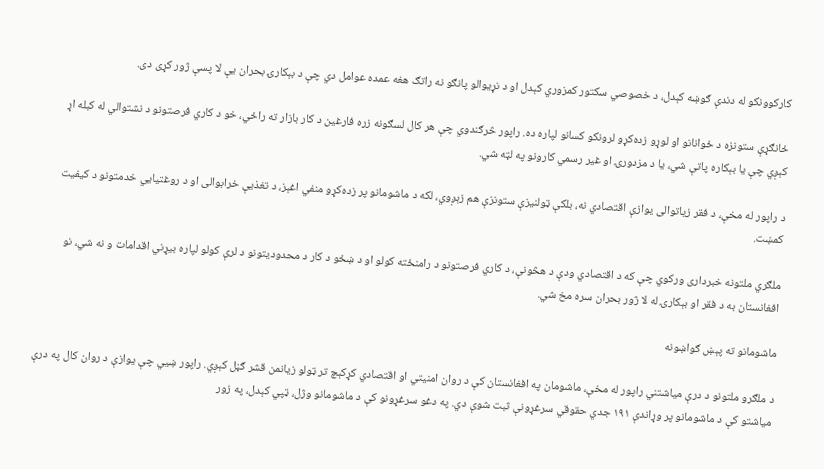کارکوونکو له دندې ګوښه کېدل، د خصوصي سکتور کمزوري کېدل او د نړیوالو پانګو نه راتګ هغه عمده عوامل دي چې د بېکارۍ بحران یې لا پسې ژور کړی دی.

ځانګړې ستونزه د ځوانانو او لوړو زده‌کړو لرونکو کسانو لپاره ده. راپور څرګندوي چې هر کال لسګونه زره فارغین د کار بازار ته راځي، خو د کاري فرصتونو د نشتوالي له کبله اړ کېږي چې یا بېکاره پاتې شي، یا د مزدورۍ او غیر رسمي کارونو په لټه شي.

د راپور له مخې، د فقر زیاتوالی یوازې اقتصادي نه، بلکې ټولنیزې ستونزې هم زېږوي، لکه د ماشومانو پر زده‌کړو منفي اغېز، د تغذیې خرابوالی او د روغتیايي خدمتونو د کیفیت کمښت.

ملګري ملتونه خبرداری ورکوي چې که د اقتصادي ودې د هڅونې، د کاري فرصتونو د رامنځته کولو او د ښځو د کار د محدودیتونو د لرې کولو لپاره بیړني اقدامات و نه شي، نو افغانستان به د فقر او بېکارۍ له لا ژور بحران سره مخ شي.

ماشومانو ته پېښ ګواښونه

د ملګرو ملتونو د درې میاشتني راپور له مخې، ماشومان په افغانستان کې د روان امنیتي او اقتصادي کړکېچ تر ټولو زیانمن قشر ګڼل کېږي. راپور ښيي چې یوازې د روان کال په درې میاشتو کې د ماشومانو پر وړاندې ۱۹۱ جدي حقوقي سرغړونې ثبت شوې دي. په دغو سرغړونو کې د ماشومانو وژل، ټپي کېدل، په زور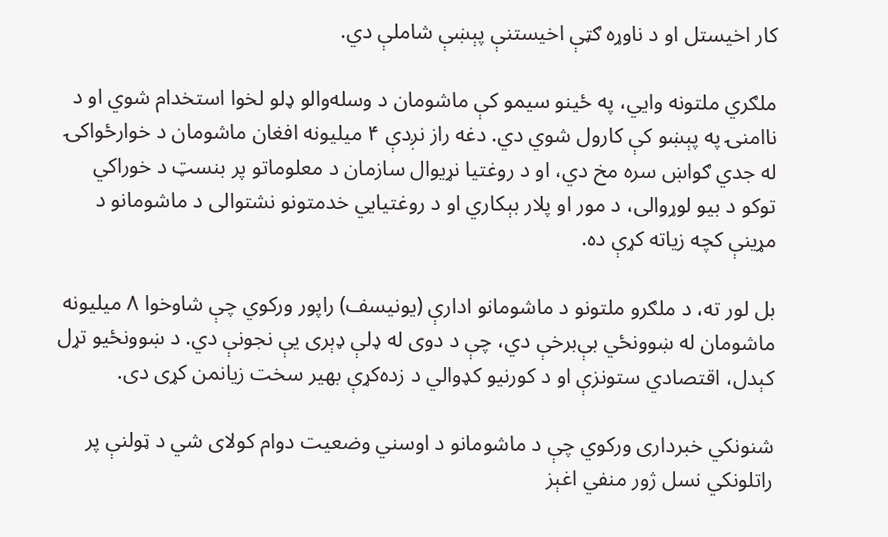کار اخیستل او د ناوړه ګټې اخیستنې پېښې شاملې دي.

ملګري ملتونه وايي، په ځینو سیمو کې ماشومان د وسله‌والو ډلو لخوا استخدام شوي او د ناامنۍ په پېښو کې کارول شوي دي. دغه راز نږدې ۴ میلیونه افغان ماشومان د خوارځواکۍ له جدي ګواښ سره مخ دي، او د روغتیا نړیوال سازمان د معلوماتو پر بنسټ د خوراکي توکو د بیو لوړوالی، د مور او پلار بېکاري او د روغتیايي خدمتونو نشتوالی د ماشومانو د مړینې کچه زیاته کړې ده.

بل لور ته، د ملګرو ملتونو د ماشومانو ادارې (یونیسف) راپور ورکوي چې شاوخوا ۸ میلیونه ماشومان له ښوونځي بې‌برخې دي، چې د دوی له ډلې ډېری یې نجونې دي. د ښوونځیو تړل کېدل، اقتصادي ستونزې او د کورنیو کډوالي د زده‌کړې بهیر سخت زیانمن کړی دی.

شنونکي خبرداری ورکوي چې د ماشومانو د اوسني وضعیت دوام کولای شي د ټولنې پر راتلونکي نسل ژور منفي اغېز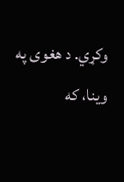وکړي. د هغوی په وینا، که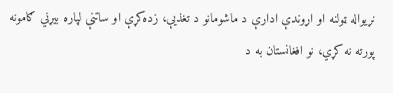نړیواله ټولنه او اړوندې ادارې د ماشومانو د تغذیې، زده‌کړې او ساتنې لپاره بیړني ګامونه پورته نه کړي، نو افغانستان به د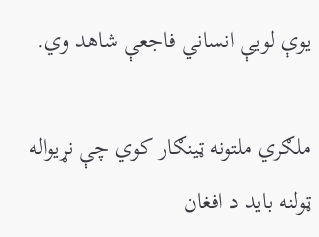یوې لویې انساني فاجعې شاهد وي.

ملګري ملتونه ټینګار کوي چې نړیواله ټولنه باید د افغان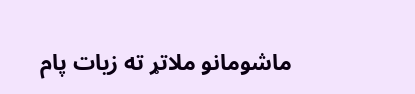ماشومانو ملاتړ ته زیات پام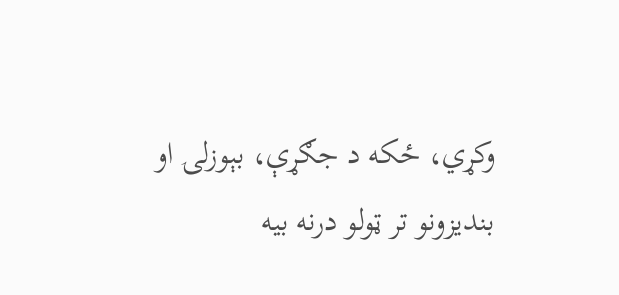وکړي، ځکه د جګړې، بېوزلۍ او بندیزونو تر ټولو درنه بیه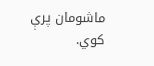ماشومان پرې کوي.